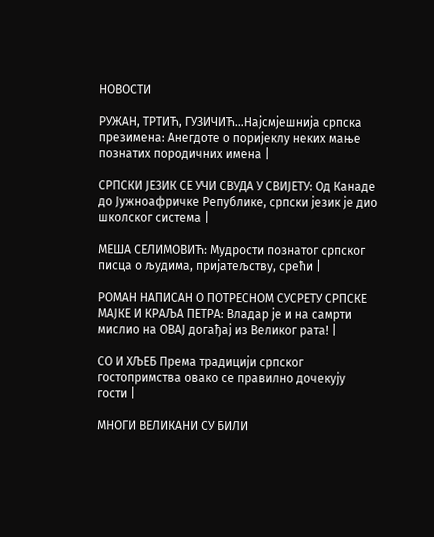НОВОСТИ

РУЖАН, ТРТИЋ, ГУЗИЧИЋ…Најсмјешнија српска презимена: Анегдоте о поријеклу неких мање познатих породичних имена |

СРПСКИ ЈЕЗИК СЕ УЧИ СВУДА У СВИЈЕТУ: Од Канаде до Јужноафричке Републике, српски језик је дио школског система |

МЕША СЕЛИМОВИЋ: Мудрости познатог српског писца о људима, пријатељству, срећи |

РОМАН НАПИСАН О ПОТРЕСНОМ СУСРЕТУ СРПСКЕ МАЈКЕ И КРАЉА ПЕТРА: Владар је и на самрти мислио на ОВАЈ догађај из Великог рата! |

СО И ХЉЕБ Према традицији српског гостопримства овако се правилно дочекују гости |

МНОГИ ВЕЛИКАНИ СУ БИЛИ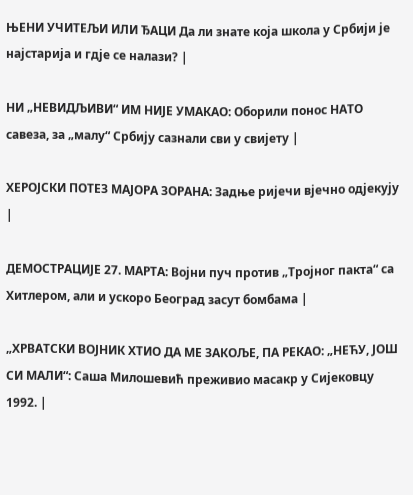ЊЕНИ УЧИТЕЉИ ИЛИ ЂАЦИ Да ли знате која школа у Србији је најстарија и гдје се налази? |

НИ „НЕВИДЉИВИ“ ИМ НИЈЕ УМАКАО: Оборили понос НАТО савеза, за „малу“ Србију сазнали сви у свијету |

ХЕРОЈСКИ ПОТЕЗ МАЈОРА ЗОРАНА: Задње ријечи вјечно одјекују |

ДЕМОСТРАЦИЈЕ 27. МАРТА: Војни пуч против „Тројног пакта“ са Хитлером, али и ускоро Београд засут бомбама |

„ХРВАТСКИ ВОЈНИК ХТИО ДА МЕ ЗАКОЉЕ, ПА РЕКАО: „НЕЋУ, ЈОШ СИ МАЛИ“: Саша Милошевић преживио масакр у Сијековцу 1992. |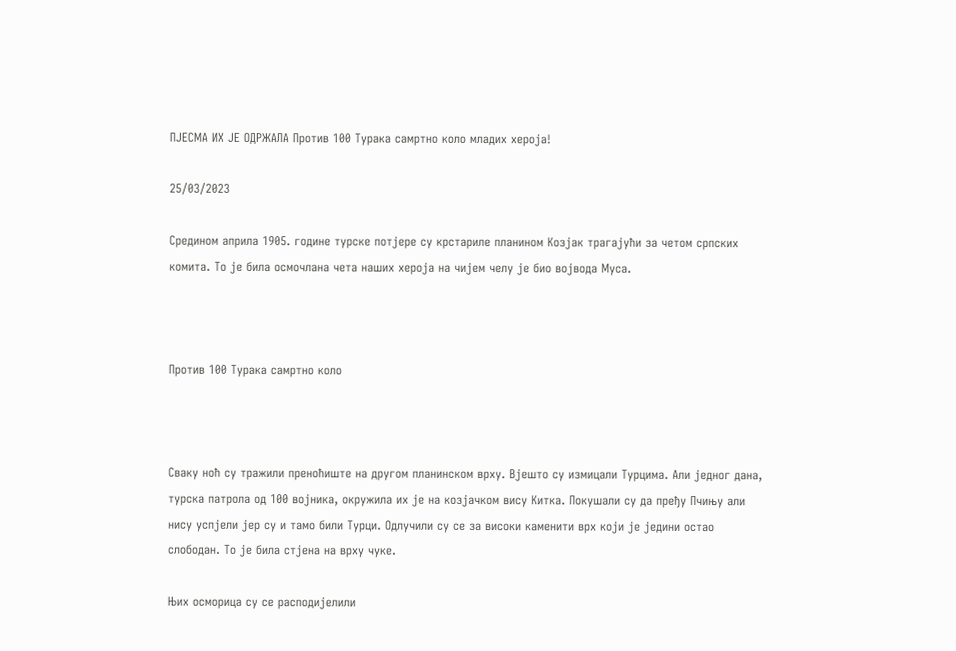ПЈЕСМА ИХ ЈЕ ОДРЖАЛА Против 100 Турака самртно коло младих хероја!

25/03/2023

Средином априла 1905. године турске потјере су крстариле планином Козјак трагајући за четом српских комита. То је била осмочлана чета наших хероја на чијем челу је био војвода Муса.



Против 100 Турака самртно коло



Сваку ноћ су тражили преноћиште на другом планинском врху. Вјешто су измицали Турцима. Али једног дана, турска патрола од 100 војника, окружила их је на козјачком вису Китка. Покушали су да пређу Пчињу али нису успјели јер су и тамо били Турци. Одлучили су се за високи каменити врх који је једини остао слободан. То је била стјена на врху чуке.

Њих осморица су се расподијелили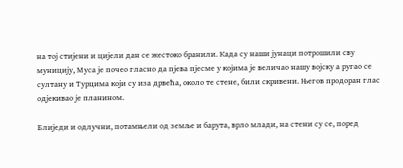на тој стијени и цијели дан се жестоко бранили. Када су наши јунаци потрошили сву муницију, Муса је почео гласно да пјева пјесме у којима је величао нашу војску а ругао се султану и Турцима који су иза дрвећа, около те стене, били скривени. Његов продоран глас одјекивао је планином.

Блиједи и одлучни, потамњели од земље и барута, врло млади, на стени су се, поред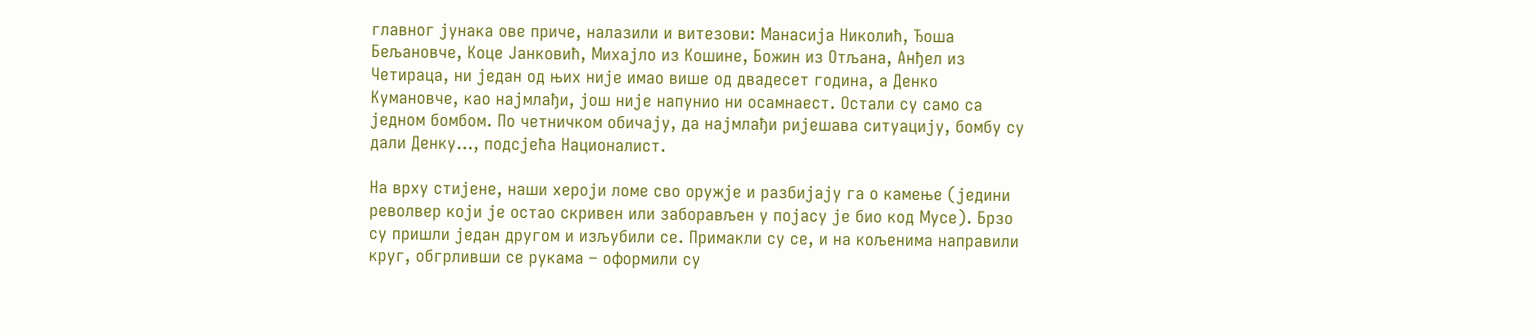главног јунака ове приче, налазили и витезови: Манасија Николић, Ђоша Бељановче, Коце Јанковић, Михајло из Кошине, Божин из Отљана, Анђел из Четираца, ни један од њих није имао више од двадесет година, а Денко Кумановче, као најмлађи, још није напунио ни осамнаест. Остали су само са једном бомбом. По четничком обичају, да најмлађи ријешава ситуацију, бомбу су дали Денку…, подсјећа Националист.

На врху стијене, наши хероји ломе сво оружје и разбијају га о камење (једини револвер који је остао скривен или заборављен у појасу је био код Мусе). Брзо су пришли један другом и изљубили се. Примакли су се, и на кољенима направили круг, обгрливши се рукама – оформили су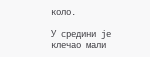коло.

У средини је клечао мали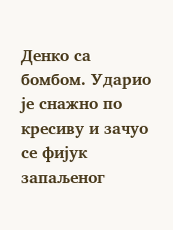Денко са бомбом. Ударио је снажно по кресиву и зачуо се фијук запаљеног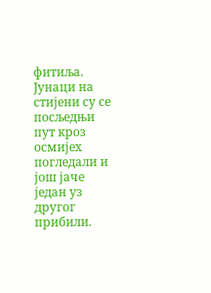фитиља. Јунаци на стијени су се посљедњи пут кроз осмијех погледали и још јаче један уз другог прибили.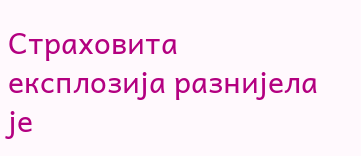Страховита експлозија разнијела је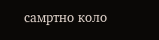самртно коло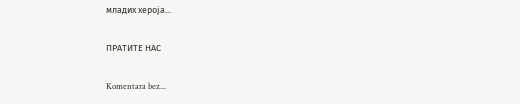младих хероја…

ПРАТИТЕ НАС

Komentara bez...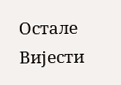Остале Вијести